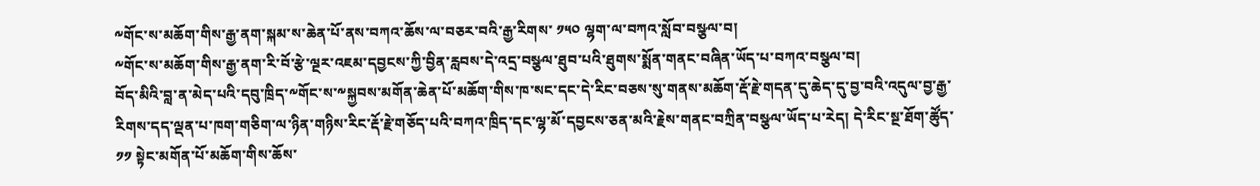༸གོང་ས་མཆོག་གིས་རྒྱ་ནག་སྐམ་ས་ཆེན་པོ་ནས་བཀའ་ཆོས་ལ་བཅར་བའི་རྒྱ་རིགས་ ༡༥༠ ལྷག་ལ་བཀའ་སློབ་བསྩལ་བ།
༸གོང་ས་མཆོག་གིས་རྒྱ་ནག་རི་བོ་རྩེ་ལྔར་འཇམ་དབྱངས་ཀྱི་བྱིན་རླབས་དེ་འདྲ་བསྩལ་ཐུབ་པའི་ཐུགས་སྨོན་གནང་བཞིན་ཡོད་པ་བཀའ་བསྩལ་བ།
བོད་མིའི་བླ་ན་མེད་པའི་དབུ་ཁྲིད་༸གོང་ས་༸སྐྱབས་མགོན་ཆེན་པོ་མཆོག་གིས་ཁ་སང་དང་དེ་རིང་བཅས་སུ་གནས་མཆོག་རྡོ་རྗེ་གདན་དུ་ཆེད་དུ་བྱ་བའི་འདུལ་བྱ་རྒྱ་རིགས་དད་ལྡན་པ་ཁག་གཅིག་ལ་ཉིན་གཉིས་རིང་རྡོ་རྗེ་གཅོད་པའི་བཀའ་ཁྲིད་དང་ལྷ་མོ་དབྱངས་ཅན་མའི་རྗེས་གནང་བཀྲིན་བསྩལ་ཡོད་པ་རེད། དེ་རིང་སྔ་ཐོག་ཚོུད་ ༡༡ སྟེང་མགོན་པོ་མཆོག་གིས་ཆོས་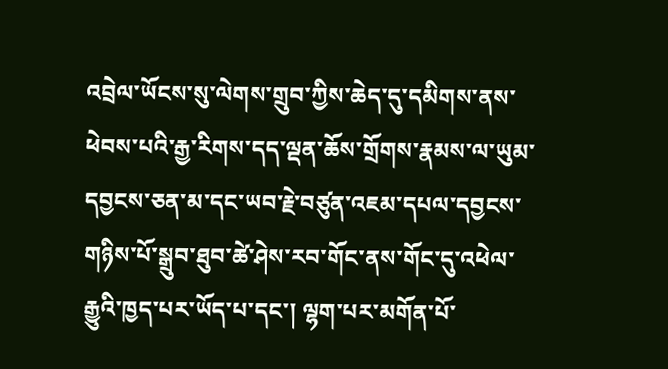འབྲེལ་ཡོངས་སུ་ལེགས་གྲུབ་ཀྱིས་ཆེད་དུ་དམིགས་ནས་ཕེབས་པའི་རྒྱ་རིགས་དད་ལྡན་ཆོས་གྲོགས་རྣམས་ལ་ཡུམ་དབྱངས་ཅན་མ་དང་ཡབ་རྗེ་བཙུན་འཇམ་དཔལ་དབྱངས་གཉིས་པོ་སྒྲུབ་ཐུབ་ཚེ་ཤེས་རབ་གོང་ནས་གོང་དུ་འཕེལ་རྒྱུའི་ཁྱད་པར་ཡོད་པ་དང་། ལྷག་པར་མགོན་པོ་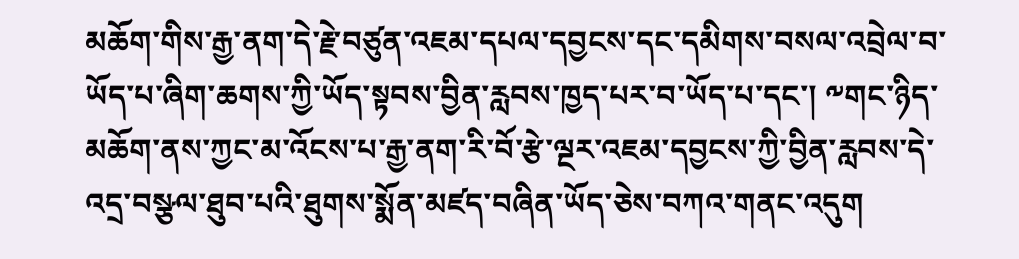མཆོག་གིས་རྒྱ་ནག་དེ་རྗེ་བཙུན་འཇམ་དཔལ་དབྱངས་དང་དམིགས་བསལ་འབྲེལ་བ་ཡོད་པ་ཞིག་ཆགས་ཀྱི་ཡོད་སྟབས་བྱིན་རླབས་ཁྱད་པར་བ་ཡོད་པ་དང་། ༸གང་ཉིད་མཆོག་ནས་ཀྱང་མ་འོངས་པ་རྒྱ་ནག་རི་བོ་རྩེ་ལྔར་འཇམ་དབྱངས་ཀྱི་བྱིན་རླབས་དེ་འདྲ་བསྩལ་ཐུབ་པའི་ཐུགས་སྨོན་མཛད་བཞིན་ཡོད་ཅེས་བཀའ་གནང་འདུག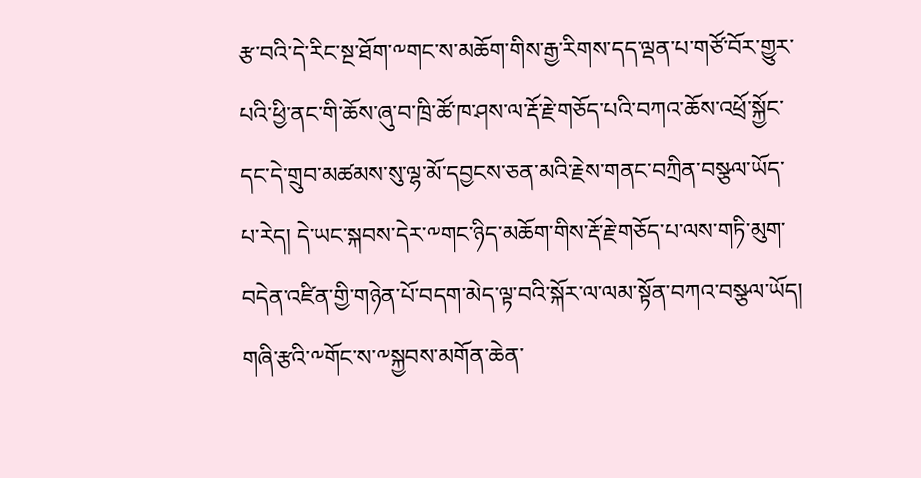རྩ་བའི་དེ་རིང་སྔ་ཐོག་༸གང་ས་མཆོག་གིས་རྒྱ་རིགས་དད་ལྡན་པ་གཙོ་བོར་གྱུར་པའི་ཕྱི་ནང་གི་ཆོས་ཞུ་བ་ཁྲི་ཚོ་ཁ་ཤས་ལ་རྡོ་རྗེ་གཅོད་པའི་བཀའ་ཆོས་འཕྲོ་སྐྱོང་དང་དེ་གྲུབ་མཚམས་སུ་ལྷ་མོ་དབྱངས་ཅན་མའི་རྗེས་གནང་བཀྲིན་བསྩལ་ཡོད་པ་རེད། དེ་ཡང་སྐབས་དེར་༸གང་ཉིད་མཆོག་གིས་རྡོ་རྗེ་གཅོད་པ་ལས་གཏི་མུག་བདེན་འཛིན་གྱི་གཉེན་པོ་བདག་མེད་ལྟ་བའི་སྐོར་ལ་ལམ་སྟོན་བཀའ་བསྩལ་ཡོད། གཞི་རྩའི་༸གོང་ས་༸སྐྱབས་མགོན་ཆེན་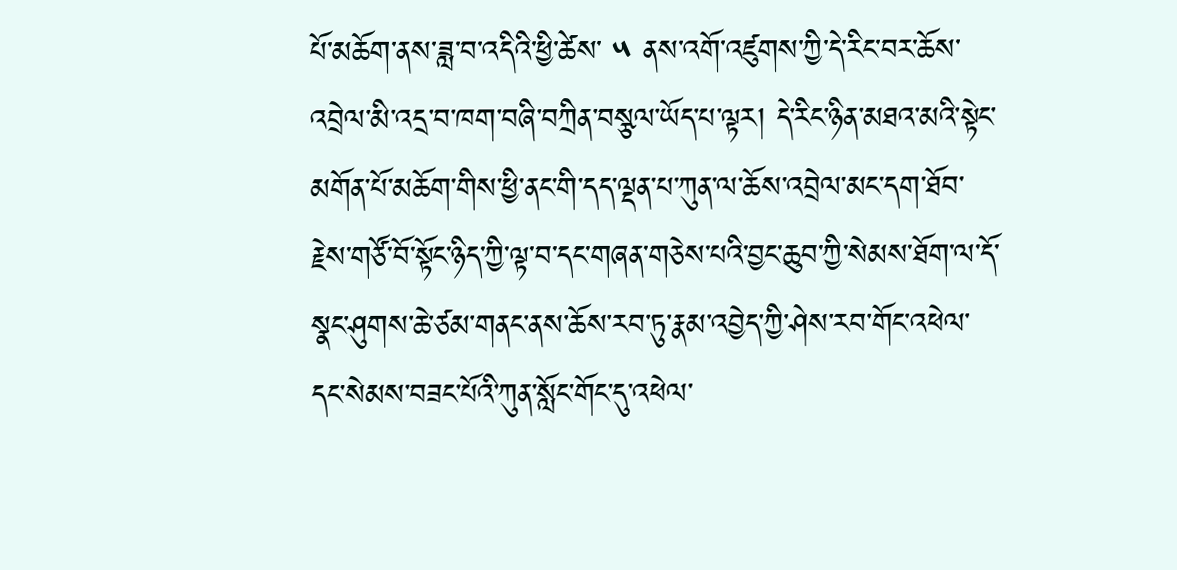པོ་མཆོག་ནས་ཟླ་བ་འདིའི་ཕྱི་ཚེས་ ༥ ནས་འགོ་འཛུགས་ཀྱི་དེ་རིང་བར་ཆོས་འབྲེལ་མི་འདྲ་བ་ཁག་བཞི་བཀྲིན་བསྩལ་ཡོད་པ་ལྟར། དེ་རིང་ཉིན་མཐའ་མའི་སྟེང་མགོན་པོ་མཆོག་གིས་ཕྱི་ནང་གི་དད་ལྡན་པ་ཀུན་ལ་ཆོས་འབྲེལ་མང་དག་ཐོབ་རྗེས་གཙོ་བོ་སྟོང་ཉིད་ཀྱི་ལྟ་བ་དང་གཞན་གཅེས་པའི་བྱང་ཆུབ་ཀྱི་སེམས་ཐོག་ལ་དོ་སྣང་ཤུགས་ཆེ་ཙམ་གནང་ནས་ཆོས་རབ་ཏུ་རྣམ་འབྱེད་ཀྱི་ཤེས་རབ་གོང་འཕེལ་དང་སེམས་བཟང་པོའི་ཀུན་སློང་གོང་དུ་འཕེལ་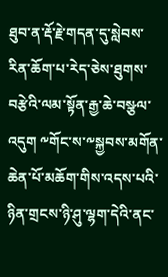ཐུབ་ན་རྡོ་རྗེ་གདན་དུ་སླེབས་རིན་ཆོག་པ་རེད་ཅེས་ཐུགས་བརྩེའི་ལམ་སྟོན་རྒྱ་ཆེ་བསྩལ་འདུག ༸གོང་ས་༸སྐྱབས་མགོན་ཆེན་པོ་མཆོག་གིས་འདས་པའི་ཉིན་གྲངས་ཉི་ཤུ་ལྷག་དེའི་ནང་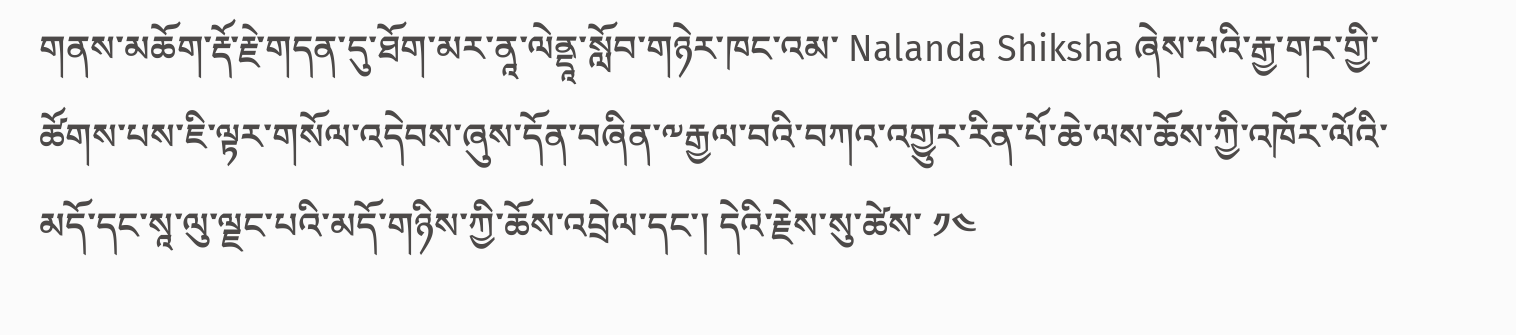གནས་མཆོག་རྡོ་རྗེ་གདན་དུ་ཐོག་མར་ནཱ་ལེནྡཱ་སློབ་གཉེར་ཁང་འམ་ Nalanda Shiksha ཞེས་པའི་རྒྱ་གར་གྱི་ཚོགས་པས་ཇི་ལྟར་གསོལ་འདེབས་ཞུས་དོན་བཞིན་༸རྒྱལ་བའི་བཀའ་འགྱུར་རིན་པོ་ཆེ་ལས་ཆོས་ཀྱི་འཁོར་ལོའི་མདོ་དང་སཱ་ལུ་ལྗང་པའི་མདོ་གཉིས་ཀྱི་ཆོས་འབྲེལ་དང་། དེའི་རྗེས་སུ་ཚེས་ ༡༤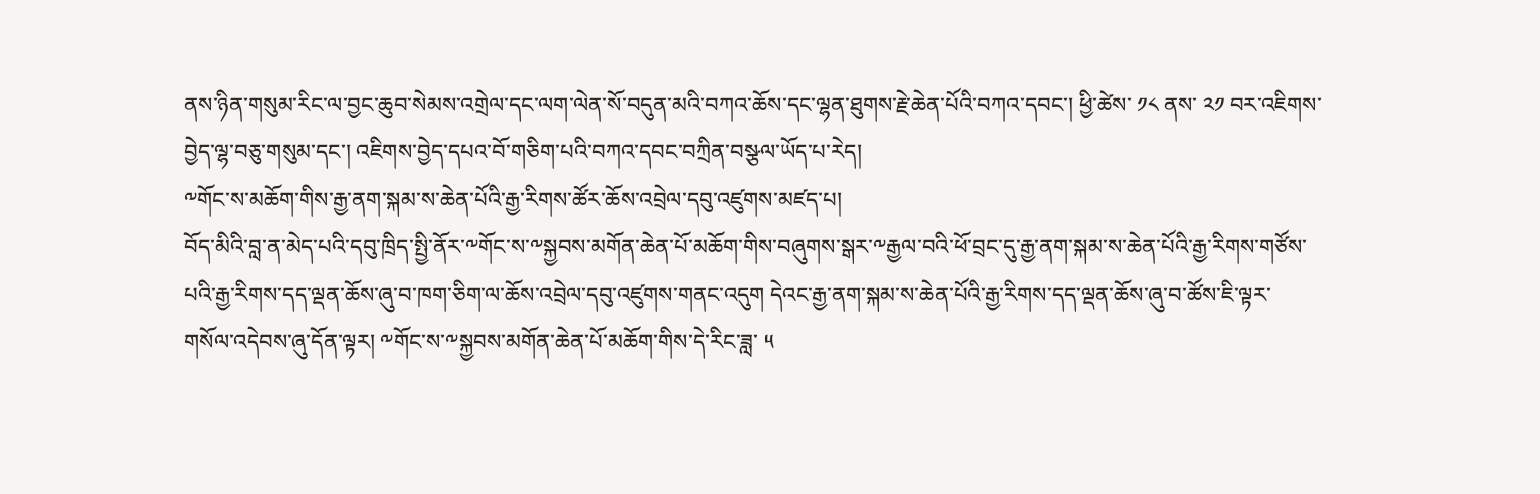ནས་ཉིན་གསུམ་རིང་ལ་བྱང་ཆུབ་སེམས་འགྲེལ་དང་ལག་ལེན་སོ་བདུན་མའི་བཀའ་ཆོས་དང་ལྷན་ཐུགས་རྗེ་ཆེན་པོའི་བཀའ་དབང་། ཕྱི་ཚེས་ ༡༨ ནས་ ༢༡ བར་འཇིགས་བྱེད་ལྷ་བཅུ་གསུམ་དང་། འཇིགས་བྱེད་དཔའ་བོ་གཅིག་པའི་བཀའ་དབང་བཀྲིན་བསྩལ་ཡོད་པ་རེད།
༸གོང་ས་མཆོག་གིས་རྒྱ་ནག་སྐམ་ས་ཆེན་པོའི་རྒྱ་རིགས་ཚོར་ཆོས་འབྲེལ་དབུ་འཛུགས་མཛད་པ།
བོད་མིའི་བླ་ན་མེད་པའི་དབུ་ཁྲིད་སྤྱི་ནོར་༸གོང་ས་༸སྐྱབས་མགོན་ཆེན་པོ་མཆོག་གིས་བཞུགས་སྒར་༸རྒྱལ་བའི་ཕོ་བྲང་དུ་རྒྱ་ནག་སྐམ་ས་ཆེན་པོའི་རྒྱ་རིགས་གཙོས་པའི་རྒྱ་རིགས་དད་ལྡན་ཆོས་ཞུ་བ་ཁག་ཅིག་ལ་ཆོས་འབྲེལ་དབུ་འཛུགས་གནང་འདུག དེའང་རྒྱ་ནག་སྐམ་ས་ཆེན་པོའི་རྒྱ་རིགས་དད་ལྡན་ཆོས་ཞུ་བ་ཚོས་ཇི་ལྟར་གསོལ་འདེབས་ཞུ་དོན་ལྟར། ༸གོང་ས་༸སྐྱབས་མགོན་ཆེན་པོ་མཆོག་གིས་དེ་རིང་ཟླ་ ༥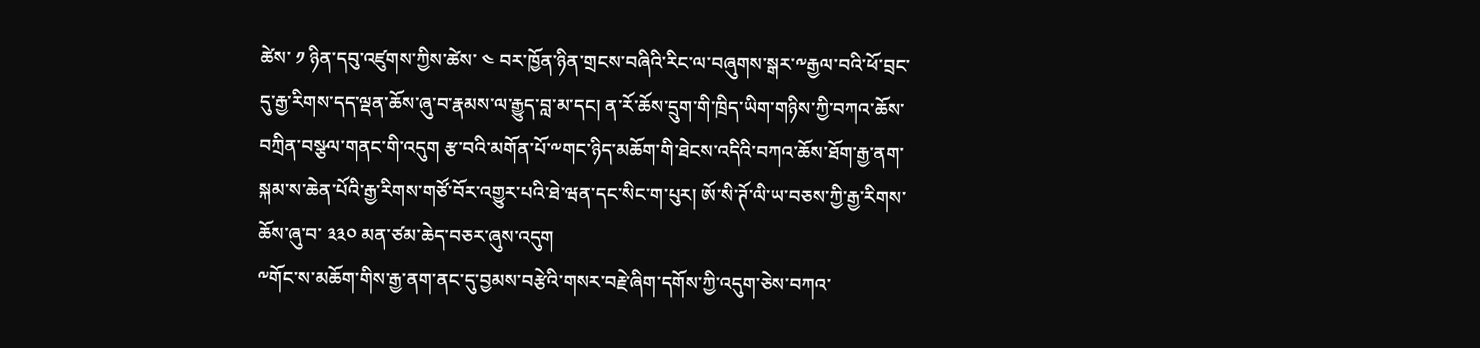ཚེས་ ༡ ཉིན་དབུ་འཛུགས་ཀྱིས་ཚེས་ ༤ བར་ཁྱོན་ཉིན་གྲངས་བཞིའི་རིང་ལ་བཞུགས་སྒར་༸རྒྱལ་བའི་ཕོ་བྲང་དུ་རྒྱ་རིགས་དད་ལྡན་ཆོས་ཞུ་བ་རྣམས་ལ་རྒྱུད་བླ་མ་དང། ན་རོ་ཆོས་དྲུག་གི་ཁྲིད་ཡིག་གཉིས་ཀྱི་བཀའ་ཆོས་བཀྲིན་བསྩལ་གནང་གི་འདུག རྩ་བའི་མགོན་པོ་༸གང་ཉིད་མཆོག་གི་ཐེངས་འདིའི་བཀའ་ཆོས་ཐོག་རྒྱ་ནག་སྐམ་ས་ཆེན་པོའི་རྒྱ་རིགས་གཙོ་བོར་འགྱུར་པའི་ཐེ་ཝན་དང་སིང་ག་པུར། ཨོ་སི་ཊོ་ལི་ཡ་བཅས་ཀྱི་རྒྱ་རིགས་ཆོས་ཞུ་བ་ ༣༣༠ མན་ཙམ་ཆེད་བཅར་ཞུས་འདུག
༸གོང་ས་མཆོག་གིས་རྒྱ་ནག་ནང་དུ་བྱམས་བརྩེའི་གསར་བརྗེ་ཞིག་དགོས་ཀྱི་འདུག་ཅེས་བཀའ་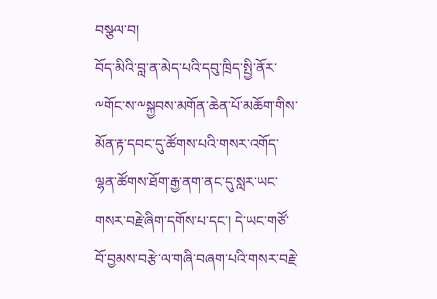བསྩལ་བ།
བོད་མིའི་བླ་ན་མེད་པའི་དབུ་ཁྲིད་སྤྱི་ནོར་༸གོང་ས་༸སྐྱབས་མགོན་ཆེན་པོ་མཆོག་གིས་མོན་རྟ་དབང་དུ་ཚོགས་པའི་གསར་འགོད་ལྷན་ཚོགས་ཐོག་རྒྱ་ནག་ནང་དུ་སླར་ཡང་གསར་བརྗེ་ཞིག་དགོས་པ་དང་། དེ་ཡང་གཙོ་བོ་བྱམས་བརྩེ་ལ་གཞི་བཞག་པའི་གསར་བརྗེ་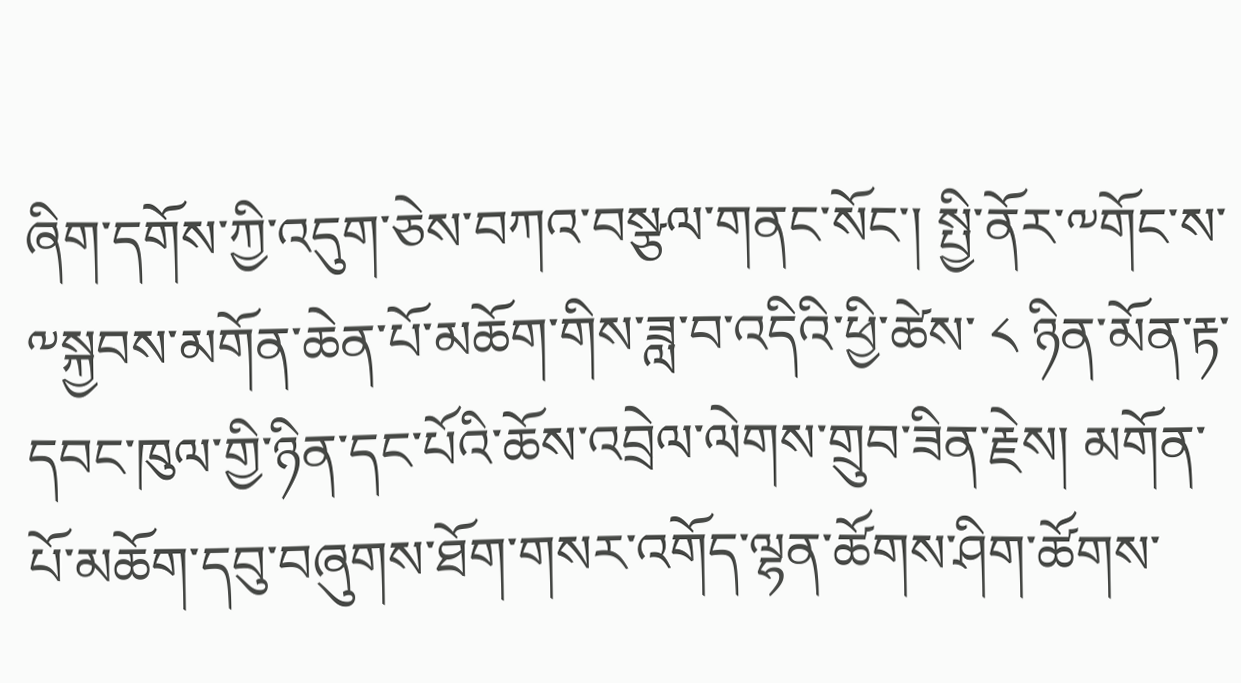ཞིག་དགོས་ཀྱི་འདུག་ཅེས་བཀའ་བསྩལ་གནང་སོང་། སྤྱི་ནོར་༸གོང་ས་༸སྐྱབས་མགོན་ཆེན་པོ་མཆོག་གིས་ཟླ་བ་འདིའི་ཕྱི་ཚེས་ ༨ ཉིན་མོན་རྟ་དབང་ཁུལ་གྱི་ཉིན་དང་པོའི་ཆོས་འབྲེལ་ལེགས་གྲུབ་ཟིན་རྗེས། མགོན་པོ་མཆོག་དབུ་བཞུགས་ཐོག་གསར་འགོད་ལྷན་ཚོགས་ཤིག་ཚོགས་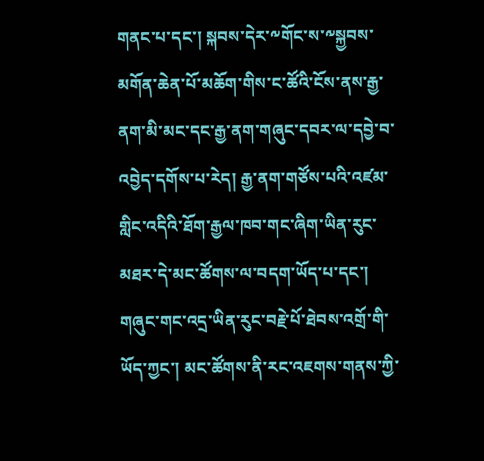གནང་པ་དང་། སྐབས་དེར་༸གོང་ས་༸སྐྱབས་མགོན་ཆེན་པོ་མཆོག་གིས་ང་ཚོའི་ངོས་ནས་རྒྱ་ནག་མི་མང་དང་རྒྱ་ནག་གཞུང་དབར་ལ་དབྱེ་བ་འབྱེད་དགོས་པ་རེད། རྒྱ་ནག་གཙོས་པའི་འཛམ་གླིང་འདིའི་ཐོག་རྒྱལ་ཁབ་གང་ཞིག་ཡིན་རུང་མཐར་དེ་མང་ཚོགས་ལ་བདག་ཡོད་པ་དང་། གཞུང་གང་འདྲ་ཡིན་རུང་བརྗེ་པོ་ཐེབས་འགྲོ་གི་ཡོད་ཀྱང་། མང་ཚོགས་ནི་རང་འཇགས་གནས་ཀྱི་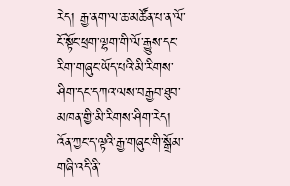རེད། རྒྱ་ནག་ལ་ཆ་མཚོན་པ་ན་ལོ་ངོ་སྟོང་ཕྲག་ལྷག་གི་ལོ་རྒྱུས་དང་རིག་གཞུང་ཡོད་པའི་མི་རིགས་ཤིག་དང་དཀའ་ལས་བརྒྱབ་ཐུབ་མཁན་གྱི་མི་རིགས་ཤིག་རེད། འོན་ཀྱང་ད་ལྟའི་རྒྱ་གཞུང་གི་སྒྲོམ་གཞི་འདི་ནི་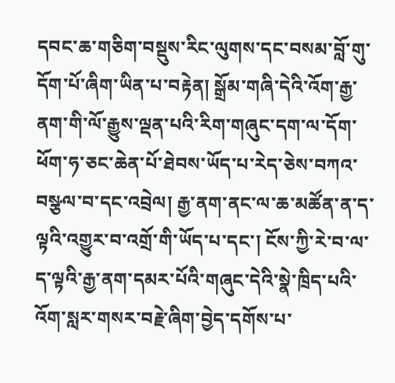དབང་ཆ་གཅིག་བསྡུས་རིང་ལུགས་དང་བསམ་བློ་གུ་དོག་པོ་ཞིག་ཡིན་པ་བརྟེན། སྒྲོམ་གཞི་དེའི་འོག་རྒྱ་ནག་གི་ལོ་རྒྱུས་ལྡན་པའི་རིག་གཞུང་དག་ལ་དོག་ཕོག་ཧ་ཅང་ཆེན་པོ་ཐེབས་ཡོད་པ་རེད་ཅེས་བཀའ་བསྩལ་བ་དང་འབྲེལ། རྒྱ་ནག་ནང་ལ་ཆ་མཚོན་ན་ད་ལྟའི་འགྱུར་བ་འགྲོ་གི་ཡོད་པ་དང་། ངོས་ཀྱི་རེ་བ་ལ་ད་ལྟའི་རྒྱ་ནག་དམར་པོའི་གཞུང་དེའི་སྣེ་ཁྲིད་པའི་འོག་སླར་གསར་བརྗེ་ཞིག་བྱེད་དགོས་པ་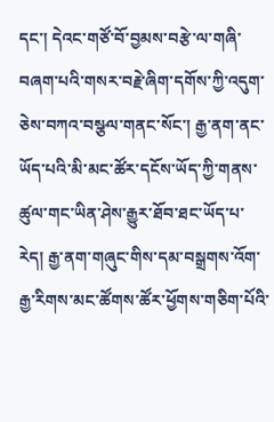དང་། དེའང་གཙོ་བོ་བྱམས་བརྩེ་ལ་གཞི་བཞག་པའི་གསར་བརྗེ་ཞིག་དགོས་ཀྱི་འདུག་ཅེས་བཀའ་བསྩལ་གནང་སོང་། རྒྱ་ནག་ནང་ཡོད་པའི་མི་མང་ཚོར་དངོས་ཡོད་ཀྱི་གནས་ཚུལ་གང་ཡིན་ཤེས་རྒྱུར་ཐོབ་ཐང་ཡོད་པ་རེད། རྒྱ་ནག་གཞུང་གིས་དམ་བསྒྲགས་འོག་རྒྱ་རིགས་མང་ཚོགས་ཚོར་ཕྱོགས་གཅིག་པོའི་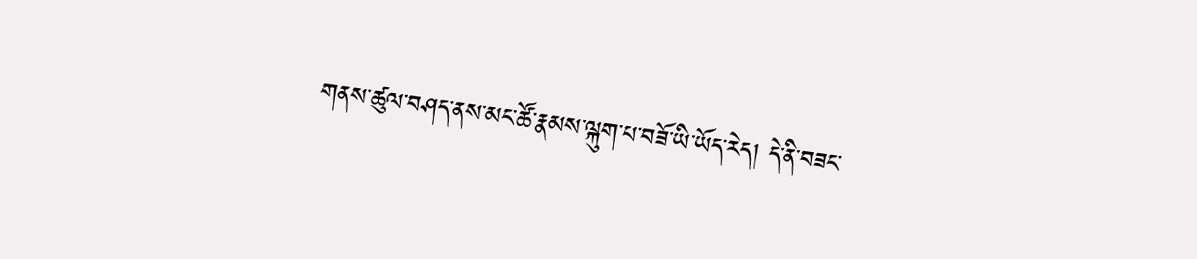གནས་ཚུལ་བཤད་ནས་མང་ཚོ་རྣམས་ལྐུག་པ་བཟོ་ཡི་ཡོད་རེད། དེ་ནི་བཟང་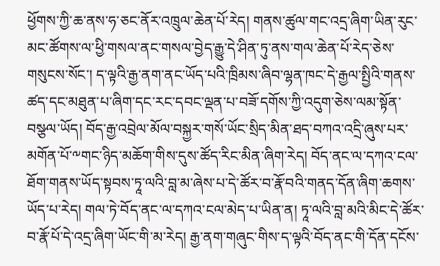ཕྱོགས་ཀྱི་ཆ་ནས་ཧ་ཅང་ནོར་འཁྲུལ་ཆེན་པོ་རེད། གནས་ཚུལ་གང་འདྲ་ཞིག་ཡིན་རུང་མང་ཚོགས་ལ་ཕྱི་གསལ་ནང་གསལ་བྱེད་རྒྱུ་དེ་ཤིན་ཏུ་ནས་གལ་ཆེན་པོ་རེད་ཅེས་གསུངས་སོང་། ད་ལྟའི་རྒྱ་ནག་ནང་ཡོད་པའི་ཁྲིམས་ཞིབ་ལྷན་ཁང་དེ་རྒྱལ་སྤྱིའི་གནས་ཚད་དང་མཐུན་པ་ཞིག་དང་རང་དབང་ལྡན་པ་བཟོ་དགོས་ཀྱི་འདུག་ཅེས་ལམ་སྟོན་བསྩལ་ཡོད། བོད་རྒྱ་འབྲེལ་མོལ་བསྐྱར་གསོ་ཡོང་སྲིད་མིན་ཐད་བཀའ་འདྲི་ཞུས་པར་མགོན་པོ་༸གང་ཉིད་མཆོག་གིས་དུས་ཚོད་རིང་མིན་ཞིག་རེད། བོད་ནང་ལ་དཀའ་ངལ་ཐོག་གནས་ཡོད་སྟབས་ཏཱ་ལའི་བླ་མ་ཞེས་པ་དེ་ཚོར་བ་རྣོ་བའི་གནད་དོན་ཞིག་ཆགས་ཡོད་པ་རེད། གལ་ཏེ་བོད་ནང་ལ་དཀའ་ངལ་མེད་པ་ཡིན་ན། ཏཱ་ལའི་བླ་མའི་མིང་དེ་ཚོར་བ་རྣོ་པོ་དེ་འདྲ་ཞིག་ཡོང་གི་མ་རེད། རྒྱ་ནག་གཞུང་གིས་ད་ལྟའི་བོད་ནང་གི་དོན་དངོས་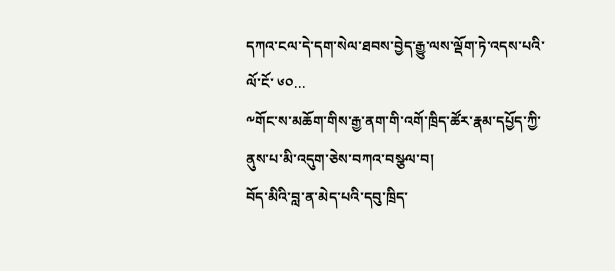དཀའ་ངལ་དེ་དག་སེལ་ཐབས་བྱེད་རྒྱུ་ལས་ལྡོག་ཏེ་འདས་པའི་ལོ་ངོ་ ༦༠...
༸གོང་ས་མཆོག་གིས་རྒྱ་ནག་གི་འགོ་ཁྲིད་ཚོར་རྣམ་དཔྱོད་ཀྱི་ནུས་པ་མི་འདུག་ཅེས་བཀའ་བསྩལ་བ།
བོད་མིའི་བླ་ན་མེད་པའི་དབུ་ཁྲིད་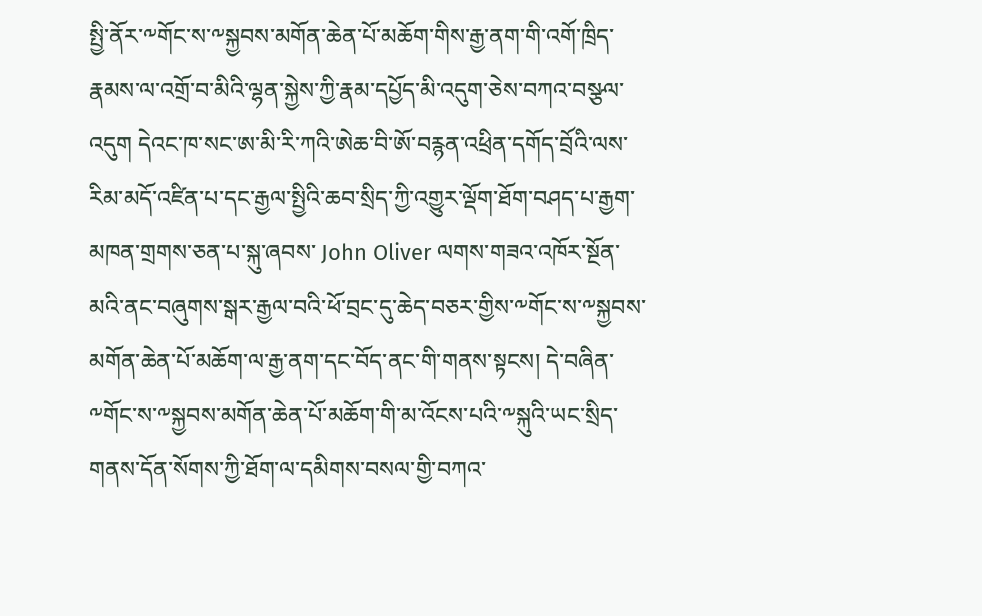སྤྱི་ནོར་༸གོང་ས་༸སྐྱབས་མགོན་ཆེན་པོ་མཆོག་གིས་རྒྱ་ནག་གི་འགོ་ཁྲིད་རྣམས་ལ་འགྲོ་བ་མིའི་ལྷན་སྐྱེས་ཀྱི་རྣམ་དཔྱོད་མི་འདུག་ཅེས་བཀའ་བསྩལ་འདུག དེའང་ཁ་སང་ཨ་མི་རི་ཀའི་ཨེཆ་བི་ཨོ་བརྙན་འཕྲིན་དགོད་བྲོའི་ལས་རིམ་མདོ་འཛིན་པ་དང་རྒྱལ་སྤྱིའི་ཆབ་སྲིད་ཀྱི་འགྱུར་ལྡོག་ཐོག་བཤད་པ་རྒྱག་མཁན་གྲགས་ཅན་པ་སྐུ་ཞབས་ John Oliver ལགས་གཟའ་འཁོར་སྔོན་མའི་ནང་བཞུགས་སྒར་རྒྱལ་བའི་ཕོ་བྲང་དུ་ཆེད་བཅར་གྱིས་༸གོང་ས་༸སྐྱབས་མགོན་ཆེན་པོ་མཆོག་ལ་རྒྱ་ནག་དང་བོད་ནང་གི་གནས་སྟངས། དེ་བཞིན་༸གོང་ས་༸སྐྱབས་མགོན་ཆེན་པོ་མཆོག་གི་མ་འོངས་པའི་༸སྐུའི་ཡང་སྲིད་གནས་དོན་སོགས་ཀྱི་ཐོག་ལ་དམིགས་བསལ་གྱི་བཀའ་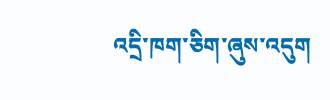འདྲི་ཁག་ཅིག་ཞུས་འདུག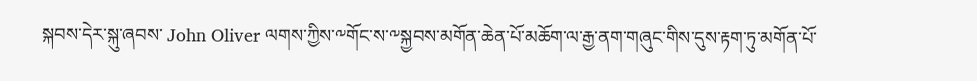སྐབས་དེར་སྐུ་ཞབས་ John Oliver ལགས་ཀྱིས་༸གོང་ས་༸སྐྱབས་མགོན་ཆེན་པོ་མཆོག་ལ་རྒྱ་ནག་གཞུང་གིས་དུས་རྟག་ཏུ་མགོན་པོ་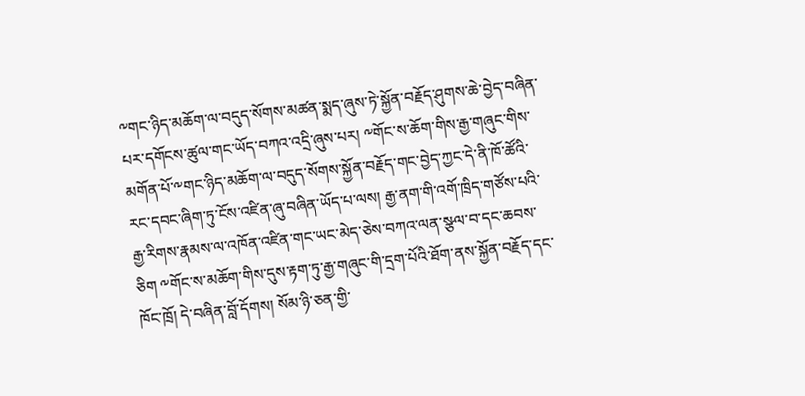༸གང་ཉིད་མཆོག་ལ་བདུད་སོགས་མཚན་སྨད་ཞུས་ཏེ་སྐྱོན་བརྗོད་ཤུགས་ཆེ་བྱེད་བཞིན་པར་དགོངས་ཚུལ་གང་ཡོད་བཀའ་འདྲི་ཞུས་པར། ༸གོང་ས་ཆོག་གིས་རྒྱ་གཞུང་གིས་མགོན་པོ་༸གང་ཉིད་མཆོག་ལ་བདུད་སོགས་སྐྱོན་བརྗོད་གང་བྱེད་ཀྱང་དེ་ནི་ཁོ་ཚོའི་རང་དབང་ཞིག་ཏུ་ངོས་འཛིན་ཞུ་བཞིན་ཡོད་པ་ལས། རྒྱ་ནག་གི་འགོ་ཁྲིད་གཙོས་པའི་རྒྱ་རིགས་རྣམས་ལ་འཁོན་འཛིན་གང་ཡང་མེད་ཅེས་བཀའ་ལན་སྩལ་བ་དང་ཆབས་ཅིག ༸གོང་ས་མཆོག་གིས་དུས་རྟག་ཏུ་རྒྱ་གཞུང་གི་དྲག་པོའི་ཐོག་ནས་སྐྱོན་བརྗོད་དང་ཁོང་ཁྲོ། དེ་བཞིན་བློ་དོགས། སོམ་ཉི་ཅན་གྱི་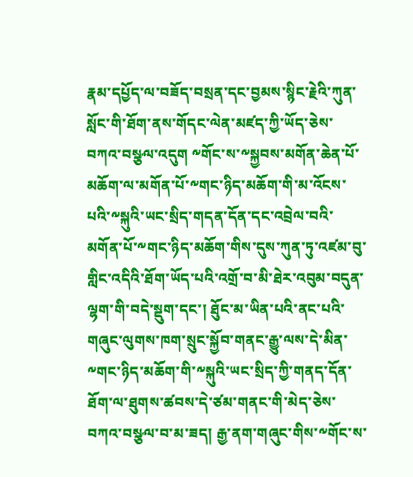རྣམ་དཔྱོད་ལ་བཟོད་བསྲན་དང་བྱམས་སྙིང་རྗེའི་ཀུན་སློང་གི་ཐོག་ནས་གོདང་ལེན་མཛད་ཀྱི་ཡོད་ཅེས་བཀའ་བསྩལ་འདུག ༸གོང་ས་༸སྐྱབས་མགོན་ཆེན་པོ་མཆོག་ལ་མགོན་པོ་༸གང་ཉིད་མཆོག་གི་མ་འོངས་པའི་༸སྐུའི་ཡང་སྲིད་གདན་དོན་དང་འབྲེལ་བའི་མགོན་པོ་༸གང་ཉིད་མཆོག་གིས་དུས་ཀུན་ཏུ་འཛམ་བུ་གླིང་འདིའི་ཐོག་ཡོད་པའི་འགྲོ་བ་མི་ཐེར་འབུམ་བདུན་ལྷག་གི་བདེ་སྡུག་དང་། ཐོུང་མ་ཡིན་པའི་ནང་པའི་གཞུང་ལུགས་ཁག་སྲུང་སྐྱོབ་གནང་རྒྱུ་ལས་དེ་མིན་༸གང་ཉིད་མཆོག་གི་༸སྐུའི་ཡང་སྲིད་ཀྱི་གནད་དོན་ཐོག་ལ་ཐུགས་ཚབས་དེ་ཙམ་གནང་གི་མེད་ཅེས་བཀའ་བསྩལ་བ་མ་ཟད། རྒྱ་ནག་གཞུང་གིས་༸གོང་ས་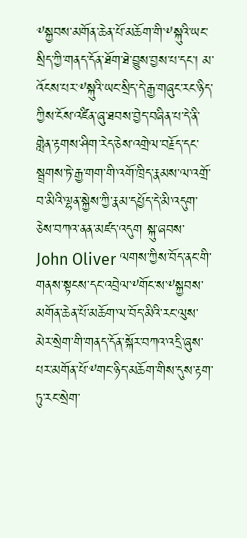༸སྐྱབས་མགོན་ཆེན་པོ་མཆོག་གི་༸སྐུའི་ཡང་སྲིད་ཀྱི་གནད་དོན་ཐོག་ཐེ་བྱུས་བྱས་པ་དང་། མ་འོངས་པར་༸སྐུའི་ཡང་སྲིད་དེ་རྒྱ་གཞུང་རང་ཉིད་ཀྱིས་ངོས་འཛིན་ཞུ་ཐབས་བྱེད་བཞིན་པ་དེ་ནི་གླེན་རྟགས་ཤིག་རེད་ཅེས་འགྲེལ་བརྗོད་དང་སྦྲགས་ཏེ་རྒྱ་གག་གི་འགོ་ཁྲིད་རྣམས་ལ་འགྲོ་བ་མིའི་ལྷན་སྐྱེས་ཀྱི་རྣམ་དཔྱོད་དེ་མི་འདུག་ཅེས་བཀའ་ནན་མཛད་འདུག སྐུ་ཞབས་ John Oliver ལགས་ཀྱིས་བོད་ནང་གི་གནས་སྟངས་དང་འབྲེལ་༸གོང་ས་༸སྐྱབས་མགོན་ཆེན་པོ་མཆོག་ལ་བོད་མིའི་རང་ལུས་མེར་སྲེག་གི་གནད་དོན་སྐོར་བཀའ་འདྲི་ཞུས་པར་མགོན་པོ་༸གང་ཉིད་མཆོག་གིས་དུས་རྟག་ཏུ་རང་སྲེག་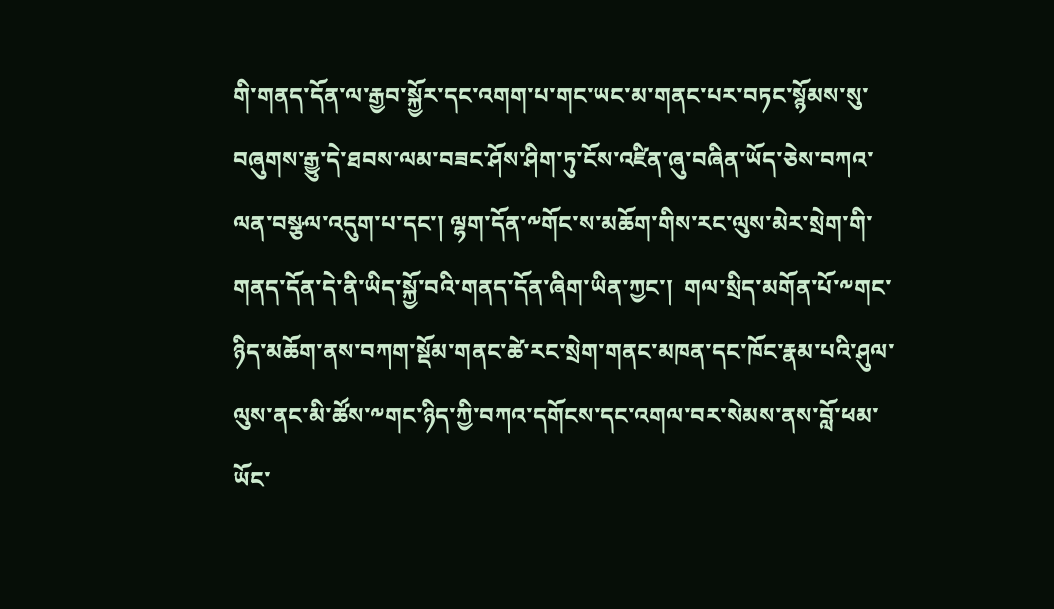གི་གནད་དོན་ལ་རྒྱབ་སྐྱོར་དང་འགག་པ་གང་ཡང་མ་གནང་པར་བཏང་སྙོམས་སུ་བཞུགས་རྒྱུ་དེ་ཐབས་ལམ་བཟང་ཤོས་ཤིག་ཏུ་ངོས་འཛིན་ཞུ་བཞིན་ཡོད་ཅེས་བཀའ་ལན་བསྩལ་འདུག་པ་དང་། ལྷག་དོན་༸གོང་ས་མཆོག་གིས་རང་ལུས་མེར་སྲེག་གི་གནད་དོན་དེ་ནི་ཡིད་སྐྱོ་བའི་གནད་དོན་ཞིག་ཡིན་ཀྱང་།  གལ་སྲིད་མགོན་པོ་༸གང་ཉིད་མཆོག་ནས་བཀག་སྡོམ་གནང་ཚེ་རང་སྲེག་གནང་མཁན་དང་ཁོང་རྣམ་པའི་ཤུལ་ལུས་ནང་མི་ཚོས་༸གང་ཉིད་ཀྱི་བཀའ་དགོངས་དང་འགལ་བར་སེམས་ནས་བློ་ཕམ་ཡོང་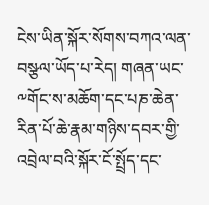ངེས་ཡིན་སྐོར་སོགས་བཀའ་ལན་བསྩལ་ཡོད་པ་རེད། གཞན་ཡང་༸གོང་ས་མཆོག་དང་པཎ་ཆེན་རིན་པོ་ཆེ་རྣམ་གཉིས་དབར་གྱི་འབྲེལ་བའི་སྐོར་ངོ་སྤྲོད་དང་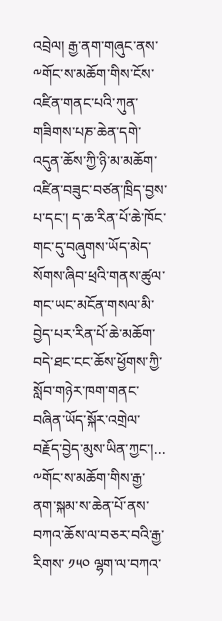འབྲེལ། རྒྱ་ནག་གཞུང་ནས་༸གོང་ས་མཆོག་གིས་ངོས་འཛིན་གནང་པའི་ཀུན་གཟིགས་པཎ་ཆེན་དགེ་འདུན་ཆོས་ཀྱི་ཉི་མ་མཆོག་འཛིན་བཟུང་བཙན་ཁྲིད་བྱས་པ་དང་། ད་ཆ་རིན་པོ་ཆེ་ཁོང་གང་དུ་བཞུགས་ཡོད་མེད་སོགས་ཞིབ་ཕྲའི་གནས་ཚུལ་གང་ཡང་མངོན་གསལ་མི་བྱེད་པར་རིན་པོ་ཆེ་མཆོག་བདེ་ཐང་ངང་ཆོས་ཕྱོགས་ཀྱི་སློབ་གཉེར་ཁག་གནང་བཞིན་ཡོད་སྐོར་འགྲེལ་བརྗོད་བྱེད་མུས་ཡིན་ཀྱང་།...
༸གོང་ས་མཆོག་གིས་རྒྱ་ནག་སྐམ་ས་ཆེན་པོ་ནས་བཀའ་ཆོས་ལ་བཅར་བའི་རྒྱ་རིགས་ ༡༥༠ ལྷག་ལ་བཀའ་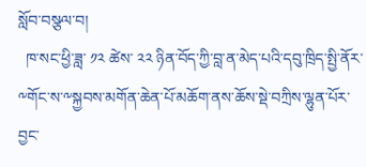སློབ་བསྩལ་བ།
  ཁ་སང་ཕྱི་ཟླ་ ༡༢ ཚེས་ ༢༢ ཉིན་བོད་ཀྱི་བླ་ན་མེད་པའི་དབུ་ཁྲིད་སྤྱི་ནོར་༸གོང་ས་༸སྐྱབས་མགོན་ཆེན་པོ་མཆོག་ནས་ཆོས་སྡེ་བཀྲིས་ལྷུན་པོར་བྱང་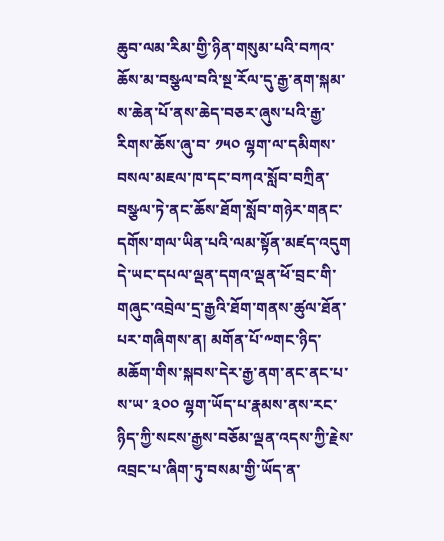ཆུབ་ལམ་རིམ་གྱི་ཉིན་གསུམ་པའི་བཀའ་ཆོས་མ་བསྩལ་བའི་སྔ་རོལ་དུ་རྒྱ་ནག་སྐམ་ས་ཆེན་པོ་ནས་ཆེད་བཅར་ཞུས་པའི་རྒྱ་རིགས་ཆོས་ཞུ་བ་ ༡༥༠ ལྷག་ལ་དམིགས་བསལ་མཇལ་ཁ་དང་བཀའ་སློབ་བཀྲིན་བསྩལ་ཏེ་ནང་ཆོས་ཐོག་སློབ་གཉེར་གནང་དགོས་གལ་ཡིན་པའི་ལམ་སྟོན་མཛད་འདུག དེ་ཡང་དཔལ་ལྡན་དགའ་ལྡན་ཕོ་བྲང་གི་གཞུང་འབྲེལ་དྲ་རྒྱའི་ཐོག་གནས་ཚུལ་ཐོན་པར་གཞིགས་ན། མགོན་པོ་༸གང་ཉིད་མཆོག་གིས་སྐབས་དེར་རྒྱ་ནག་ནང་ནང་པ་ས་ཡ་ ༣༠༠ ལྷག་ཡོད་པ་རྣམས་ནས་རང་ཉིད་ཀྱི་སངས་རྒྱས་བཅོམ་ལྡན་འདས་ཀྱི་རྗེས་འབྲང་པ་ཞིག་ཏུ་བསམ་གྱི་ཡོད་ན་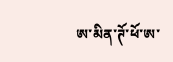ཨ་མིན་ཊོ་ཕོ་ཨ་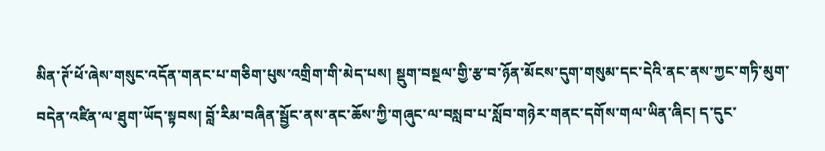མིན་ཊོ་ཕོ་ཞེས་གསུང་འདོན་གནང་པ་གཅིག་པུས་འགྲིག་གི་མེད་པས། སྡུག་བསྔལ་གྱི་རྩ་བ་ཉོན་མོངས་དུག་གསུམ་དང་དེའི་ནང་ནས་ཀྱང་གཏི་མུག་བདེན་འཛིན་ལ་ཐུག་ཡོད་སྟབས། བློ་རིམ་བཞིན་སྦྱོང་ནས་ནང་ཆོས་ཀྱི་གཞུང་ལ་བསླབ་པ་སློབ་གཉེར་གནང་དགོས་གལ་ཡིན་ཞིང། ད་དུང་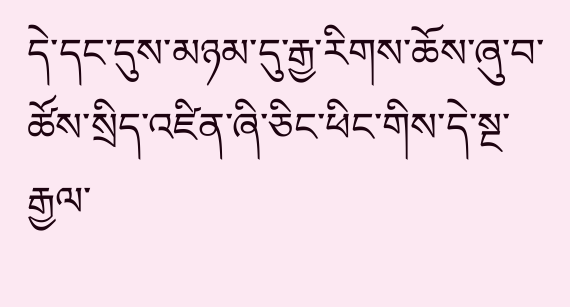དེ་དང་དུས་མཉམ་དུ་རྒྱ་རིགས་ཆོས་ཞུ་བ་ཚོས་སྲིད་འཛིན་ཞི་ཅིང་ཕིང་གིས་དེ་སྔ་རྒྱལ་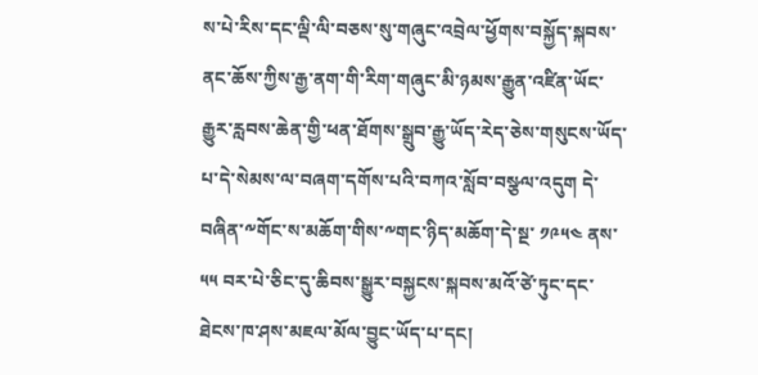ས་པེ་རིས་དང་ལྡི་ལི་བཅས་སུ་གཞུང་འབྲེལ་ཕྱོགས་བསྐྱོད་སྐབས་ནང་ཆོས་ཀྱིས་རྒྱ་ནག་གི་རིག་གཞུང་མི་ཉམས་རྒྱུན་འཛིན་ཡོང་རྒྱུར་རླབས་ཆེན་གྱི་ཕན་ཐོགས་སྒྲུབ་རྒྱུ་ཡོད་རེད་ཅེས་གསུངས་ཡོད་པ་དེ་སེམས་ལ་བཞག་དགོས་པའི་བཀའ་སློབ་བསྩལ་འདུག དེ་བཞིན་༸གོང་ས་མཆོག་གིས་༸གང་ཉིད་མཆོག་དེ་སྔ་ ༡༩༥༤ ནས་ ༥༥ བར་པེ་ཅིང་དུ་ཆིབས་སྒྱུར་བསྐྱངས་སྐབས་མའོ་ཙེ་ཏུང་དང་ཐེངས་ཁ་ཤས་མཇལ་མོལ་བྱུང་ཡོད་པ་དང།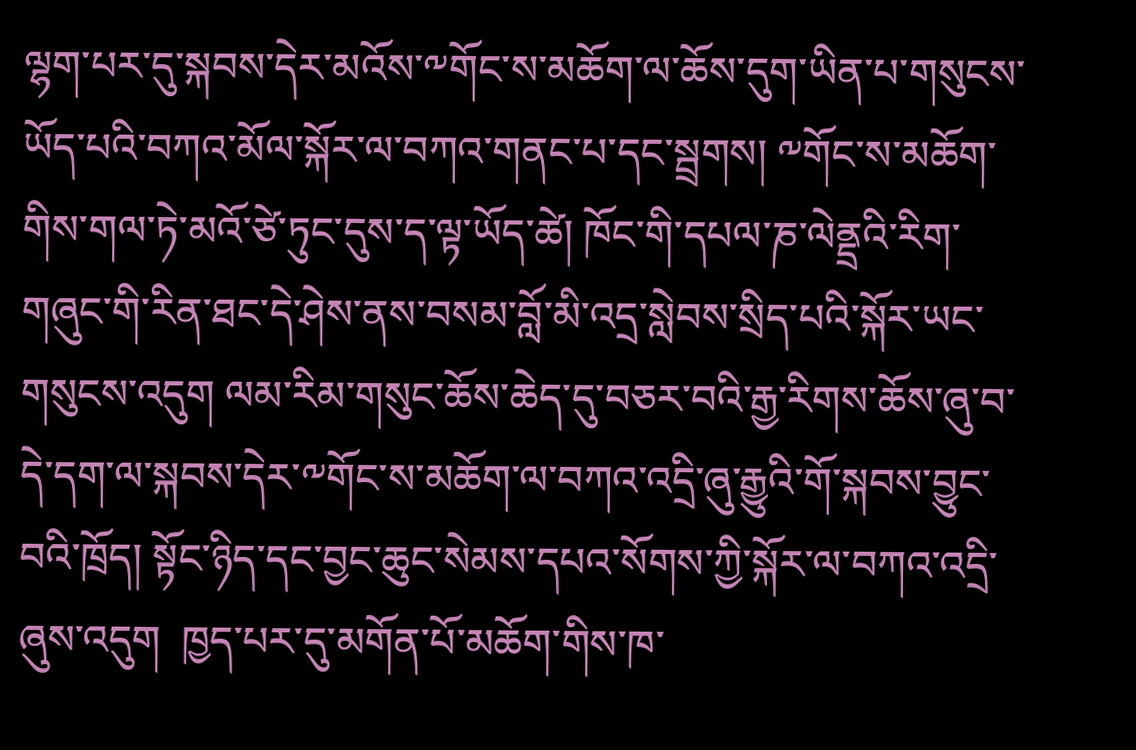ལྷག་པར་དུ་སྐབས་དེར་མའོས་༸གོང་ས་མཆོག་ལ་ཆོས་དུག་ཡིན་པ་གསུངས་ཡོད་པའི་བཀའ་མོལ་སྐོར་ལ་བཀའ་གནང་པ་དང་སྦྲགས། ༸གོང་ས་མཆོག་གིས་གལ་ཏེ་མའོ་ཙེ་ཏུང་དུས་ད་ལྟ་ཡོད་ཚེ། ཁོང་གི་དཔལ་ཎ་ལེནྡྲའི་རིག་གཞུང་གི་རིན་ཐང་དེ་ཤེས་ནས་བསམ་བློ་མི་འདྲ་སླེབས་སྲིད་པའི་སྐོར་ཡང་གསུངས་འདུག ལམ་རིམ་གསུང་ཆོས་ཆེད་དུ་བཅར་བའི་རྒྱ་རིགས་ཆོས་ཞུ་བ་དེ་དག་ལ་སྐབས་དེར་༸གོང་ས་མཆོག་ལ་བཀའ་འདྲི་ཞུ་རྒྱུའི་གོ་སྐབས་བྱུང་བའི་ཁྲོད། སྟོང་ཉིད་དང་བྱང་ཆུང་སེམས་དཔའ་སོགས་ཀྱི་སྐོར་ལ་བཀའ་འདྲི་ཞུས་འདུག  ཁྱད་པར་དུ་མགོན་པོ་མཆོག་གིས་ཁ་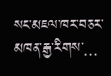སང་མཇལ་ཁར་བཅར་མཁན་རྒྱ་རིགས་...